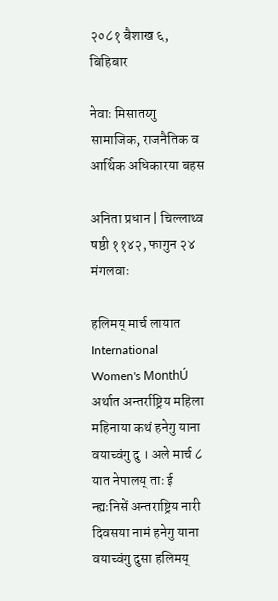२०८१ बैशाख ६, बिहिबार

नेवाः मिसातय्गु सामाजिक, राजनैतिक व आर्थिक अधिकारया बहस

अनिता प्रधान | चिल्लाथ्व षष्ठी ११४२, फागुन २४ मंगलवाः

हलिमय् मार्च लायात International Women's MonthÚ  अर्थात अन्तर्राष्ट्रिय महिला महिनाया कथं हनेगु याना वयाच्वंगु दु । अले मार्च ८ यात नेपालय् ताः ई न्ह्यःनिसें अन्तराष्ट्रिय नारी दिवसया नामं हनेगु याना वयाच्वंगु दुसा हलिमय्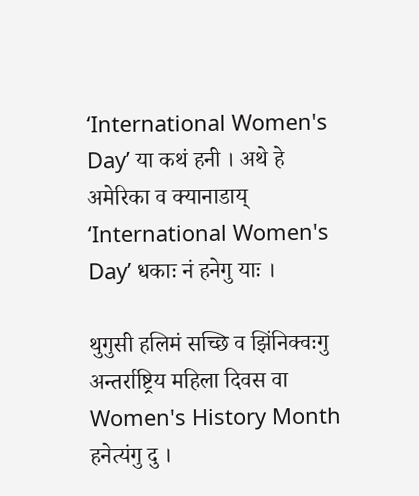‘International Women's Day’ या कथं हनी । अथे हे अमेरिका व क्यानाडाय् ‘International Women's Day’ धकाः नं हनेगु याः ।

थुगुसी हलिमं सच्छि व झिंनिक्वःगु अन्तर्राष्ट्रिय महिला दिवस वा Women's History Month हनेत्यंगु दु ।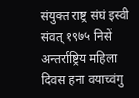संयुक्त राष्ट्र संघं इस्वी संवत् १९७५ निसें अन्तर्राष्ट्रिय महिला दिवस हना वयाच्वंगु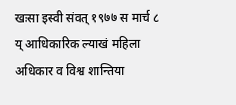खःसा इस्वी संवत् १९७७ स मार्च ८ य् आधिकारिक ल्याखं महिला अधिकार व विश्व शान्तिया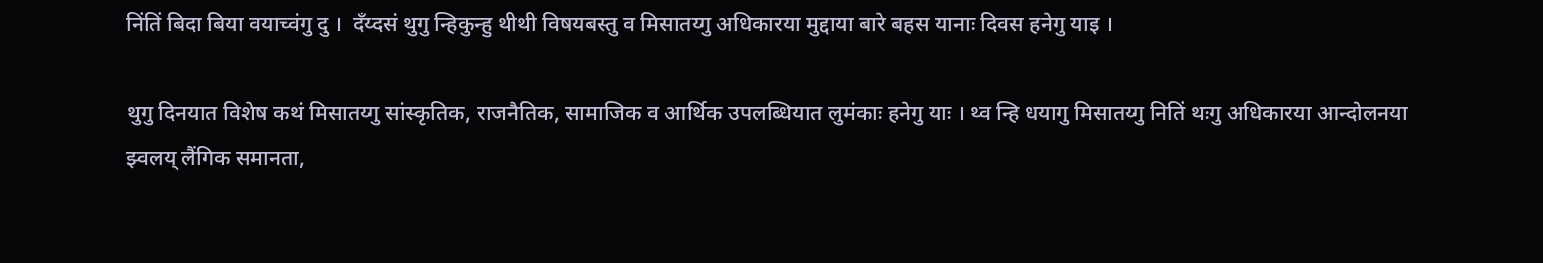निंतिं बिदा बिया वयाच्वंगु दु ।  दँय्दसं थुगु न्हिकुन्हु थीथी विषयबस्तु व मिसातय्गु अधिकारया मुद्दाया बारे बहस यानाः दिवस हनेगु याइ ।

थुगु दिनयात विशेष कथं मिसातय्गु सांस्कृतिक, राजनैतिक, सामाजिक व आर्थिक उपलब्धियात लुमंकाः हनेगु याः । थ्व न्हि धयागु मिसातय्गु नितिं थःगु अधिकारया आन्दोलनया झ्वलय् लैंगिक समानता,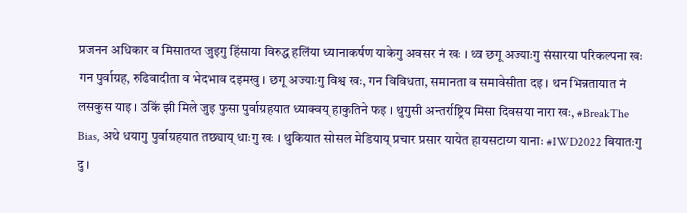प्रजनन अधिकार व मिसातय्त जुइगु हिंसाया विरुद्ध हलिंया ध्यानाकर्षण याकेगु अवसर नं खः । थ्व छगू अज्याःगु संसारया परिकल्पना खः गन पुर्वाग्रह, रुढिवादीता व भेदभाव दइमखु । छगू अज्याःगु विश्व खः, गन विविधता, समानता व समावेसीता दइ । थन भिन्नतायात नं लसकुस याइ । उकिं झी मिले जुइ फुसा पुर्वाग्रहयात ध्याक्वय् हाकुतिने फइ । थुगुसी अन्तर्राष्ट्रिय मिसा दिवसया नारा खः, #BreakThe Bias, अथे धयागु पुर्वाग्रहयात तछ्याय् धाःगु खः । थुकियात सोसल मेडियाय् प्रचार प्रसार यायेत हायसटाय्ग यानाः #IWD2022 बियातःगु दु ।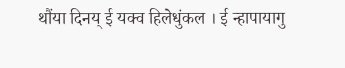थौंया दिनय् ई यक्व हिलेधुंकल । ई न्हापायागु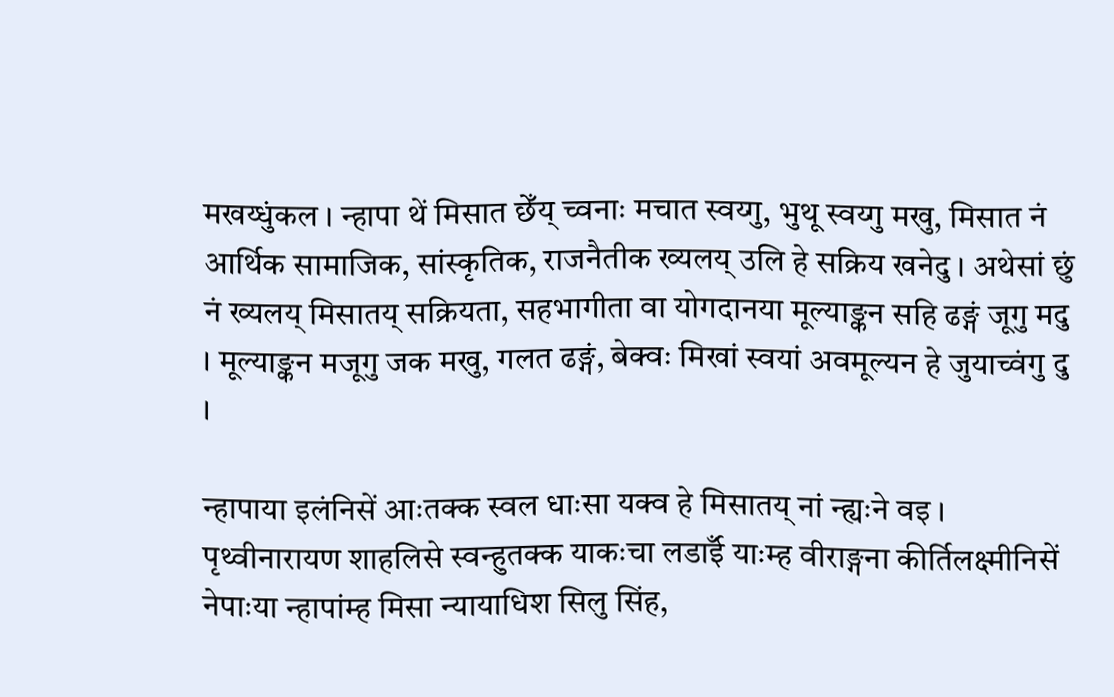मखय्धुंकल । न्हापा थें मिसात छेँय् च्वनाः मचात स्वय्गु, भुथू स्वय्गु मखु, मिसात नं आर्थिक सामाजिक, सांस्कृतिक, राजनैतीक ख्यलय् उलि हे सक्रिय खनेदु । अथेसां छुं नं ख्यलय् मिसातय् सक्रियता, सहभागीता वा योगदानया मूल्याङ्कन सहि ढङ्गं जूगु मदु । मूल्याङ्कन मजूगु जक मखु, गलत ढङ्गं, बेक्वः मिखां स्वयां अवमूल्यन हे जुयाच्वंगु दु ।

न्हापाया इलंनिसें आःतक्क स्वल धाःसा यक्व हे मिसातय् नां न्ह्यःने वइ । पृथ्वीनारायण शाहलिसे स्वन्हुतक्क याकःचा लडाईँ याःम्ह वीराङ्गना कीर्तिलक्ष्मीनिसें नेपाःया न्हापांम्ह मिसा न्यायाधिश सिलु सिंह,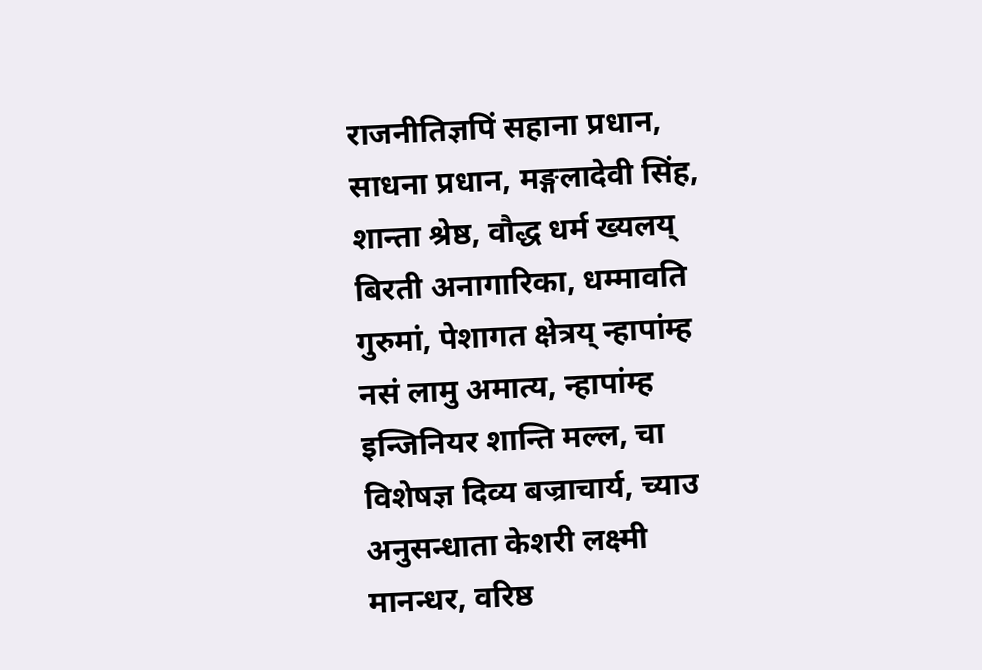राजनीतिज्ञपिं सहाना प्रधान, साधना प्रधान, मङ्गलादेवी सिंह, शान्ता श्रेष्ठ, वौद्ध धर्म ख्यलय् बिरती अनागारिका, धम्मावति गुरुमां, पेशागत क्षेत्रय् न्हापांम्ह नसं लामु अमात्य, न्हापांम्ह इन्जिनियर शान्ति मल्ल, चा विशेषज्ञ दिव्य बज्राचार्य, च्याउ अनुसन्धाता केशरी लक्ष्मी मानन्धर, वरिष्ठ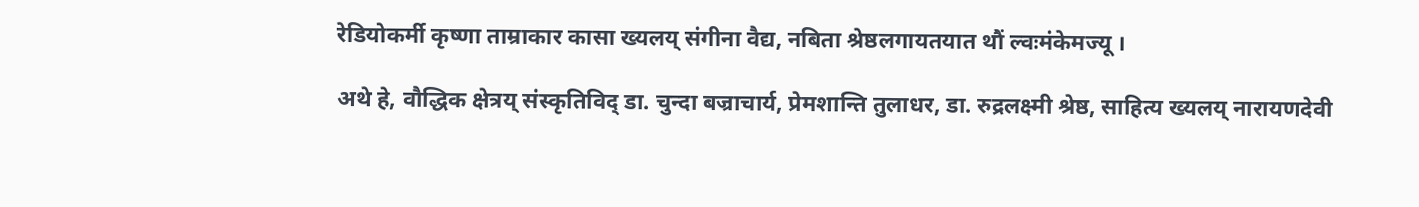रेडियोकर्मी कृष्णा ताम्राकार कासा ख्यलय् संगीना वैद्य, नबिता श्रेष्ठलगायतयात थौं ल्वःमंकेमज्यू ।

अथे हे, वौद्धिक क्षेत्रय् संस्कृतिविद् डा. चुन्दा बज्राचार्य, प्रेमशान्ति तुलाधर, डा. रुद्रलक्ष्मी श्रेष्ठ, साहित्य ख्यलय् नारायणदेवी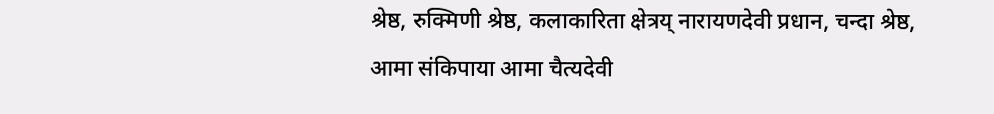श्रेष्ठ, रुक्मिणी श्रेष्ठ, कलाकारिता क्षेत्रय् नारायणदेवी प्रधान, चन्दा श्रेष्ठ, आमा संकिपाया आमा चैत्यदेवी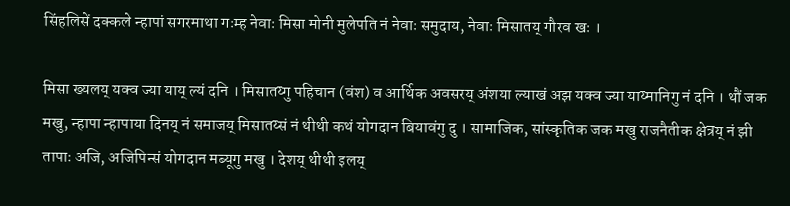सिंहलिसें दक्कले न्हापां सगरमाथा गःम्ह नेवाः मिसा मोनी मुलेपति नं नेवाः समुदाय, नेवाः मिसातय् गौरव खः ।

मिसा ख्यलय् यक्व ज्या याय् ल्यं दनि । मिसातय्गु पहिचान (वंश) व आर्थिक अवसरय् अंशया ल्याखं अझ यक्व ज्या याय्मानिगु नं दनि । थौं जक मखु, न्हापा न्हापाया दिनय् नं समाजय् मिसातय्सं नं थीथी कथं योगदान बियावंगु दु । सामाजिक, सांस्कृतिक जक मखु राजनैतीक क्षेत्रय् नं झी तापाः अजि, अजिपिन्सं योगदान मब्यूगु मखु । देशय् थीथी इलय्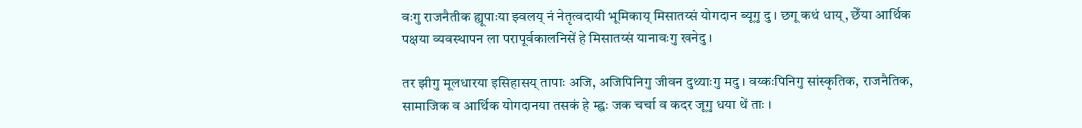वःगु राजनैतीक ह्यूपाःया झ्वलय् नं नेतृत्वदायी भूमिकाय् मिसातय्सं योगदान ब्यूगु दु । छगू कथं धाय्, छेँया आर्थिक पक्षया व्यवस्थापन ला परापूर्वकालनिसें हे मिसातय्सं यानावःगु खनेदु ।

तर झीगु मूलधारया इसिहासय् तापाः अजि, अजिपिनिगु जीवन दुथ्याःगु मदु । वय्कःपिनिगु सांस्कृतिक, राजनैतिक, सामाजिक व आर्थिक योगदानया तसकं हे म्ह्वः जक चर्चा व कदर जूगु धया थें ताः ।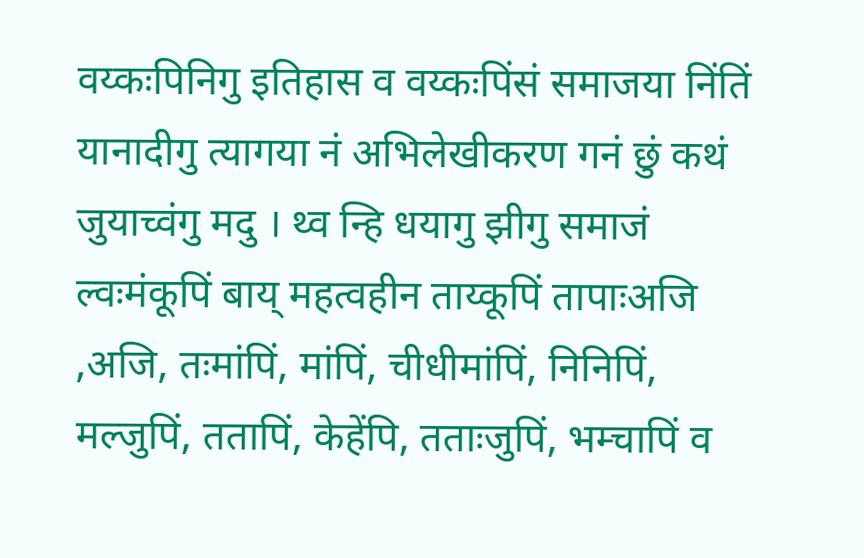वय्कःपिनिगु इतिहास व वय्कःपिंसं समाजया निंतिं यानादीगु त्यागया नं अभिलेखीकरण गनं छुं कथं जुयाच्वंगु मदु । थ्व न्हि धयागु झीगु समाजं ल्वःमंकूपिं बाय् महत्वहीन ताय्कूपिं तापाःअजि ,अजि, तःमांपिं, मांपिं, चीधीमांपिं, निनिपिं, मल्जुपिं, ततापिं, केहेंपि, तताःजुपिं, भम्चापिं व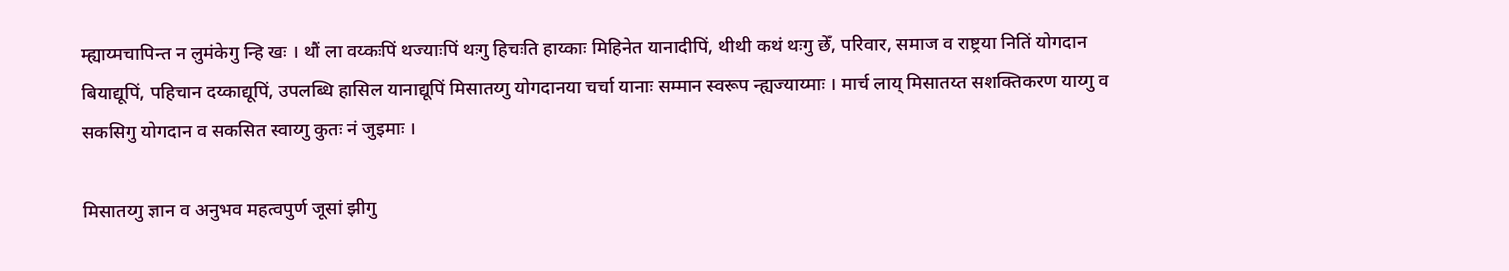म्ह्याय्मचापिन्त न लुमंकेगु न्हि खः । थौं ला वय्कःपिं थज्याःपिं थःगु हिचःति हाय्काः मिहिनेत यानादीपिं, थीथी कथं थःगु छेँ, परिवार, समाज व राष्ट्रया नितिं योगदान बियाद्यूपिं, पहिचान दय्काद्यूपिं, उपलब्धि हासिल यानाद्यूपिं मिसातय्गु योगदानया चर्चा यानाः सम्मान स्वरूप न्ह्यज्याय्माः । मार्च लाय् मिसातय्त सशक्तिकरण याय्गु व सकसिगु योगदान व सकसित स्वाय्गु कुतः नं जुइमाः ।

मिसातय्गु ज्ञान व अनुभव महत्वपुर्ण जूसां झीगु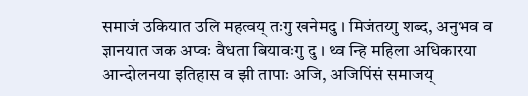समाजं उकियात उलि महत्वय् तःगु खनेमदु । मिजंतय्गु शब्द, अनुभव व ज्ञानयात जक अप्वः वैधता बियावःगु दु । थ्व न्हि महिला अधिकारया आन्दोलनया इतिहास व झी तापाः अजि, अजिपिंसं समाजय्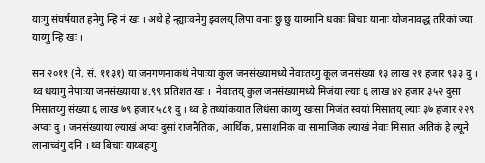याःगु संघर्षयात हनेगु न्हि नं खः । अथे हे न्ह्याःवनेगु झ्वलय् लिपा वनाः छु छु याय्मानि धकाः बिचाः यानाः योजनावद्ध तरिकां ज्या याय्गु न्हि खः ।

सन २०११ (ने. सं. ११३१) या जनगणनाकथं नेपाःया कुल जनसंख्यामध्ये नेवाःतय्गु कूल जनसंख्या १३ लाख २१ हजार ९३३ दु । थ्व धयागु नेपाःया जनसंख्याया ४.९९ प्रतिशत खः ।  नेवाःतय् कुल जनसंख्यामध्ये मिजंया ल्याः ६ लाख ४२ हजार ३५२ दुसा मिसातय्गु संख्या ६ लाख ७९ हजार ५८१ दु । थ्व हे तथ्यांकयात लिधंसा काय्गु खःसा मिजंत स्वयां मिसातय् ल्याः ३७ हजार २२९ अप्वः दु । जनसंख्याया ल्याखं अप्वः दुसां राजनैतिक, आर्थिक, प्रसाशनिक वा सामाजिक ल्याखं नेवाः मिसात अतिकं हे ल्यूने लानाच्वंगु दनि । थ्व बिचाः याय्बहःगु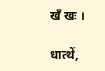खँ खः ।

धात्थें,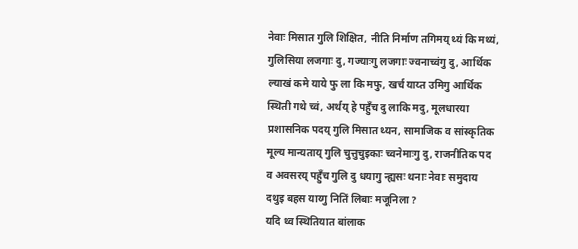नेवाः मिसात गुलि शिक्षित, नीति निर्माण तगिमय् थ्यं कि मथ्यं, गुलिसिया लजगाः दु, गज्याःगु लजगाः ज्वनाच्वंगु दु, आर्थिक ल्याखं कमे याये फु ला कि मफु, खर्च याय्त उमिगु आर्थिक स्थिती गथे च्वं, अर्थय् हे पहुँच दु लाकि मदु, मूलधारया प्रशासनिक पदय् गुलि मिसात थ्यन, सामाजिक व सांस्कृतिक मूल्य मान्यताय् गुलि चुत्तुचुइकाः च्वनेमाःगु दु, राजनीतिक पद व अवसरय् पहुँच गुलि दु धयागु न्ह्यसः थनाः नेवाः समुदाय दथुइ बहस याय्गु नितिं लिबाः मजूनिला ?
यदि थ्व स्थितियात बांलाक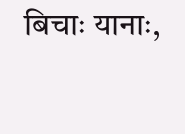बिचाः यानाः,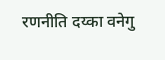रणनीति दय्का वनेगु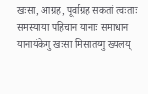खःसा, आग्रह, पूर्वाग्रह सकतां त्वःताः समस्याया पहिचान यानाः समाधान यानायंकेगु खःसा मिसातय्गु ख्यलय्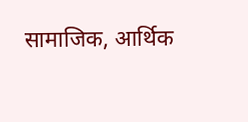सामाजिक, आर्थिक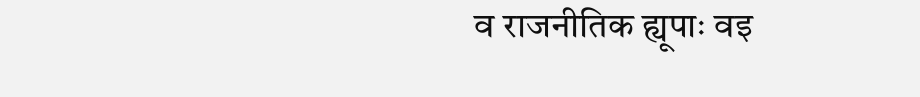व राजनीतिक ह्यूपाः वइ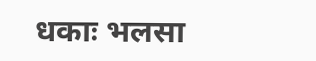धकाः भलसा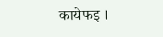कायेफइ ।